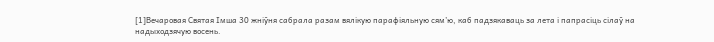[1]Вечаровая Святая Імша 30 жніўня сабрала разам вялікую парафіяльную сям’ю, каб падзякаваць за лета і папрасіць сілаў на надыходзячую восень.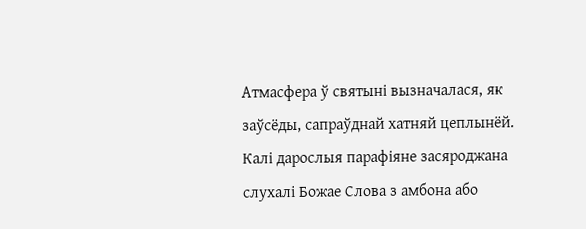Атмасфера ў святыні вызначалася, як заўсёды, сапраўднай хатняй цеплынёй. Калі дарослыя парафіяне засяроджана слухалі Божае Слова з амбона або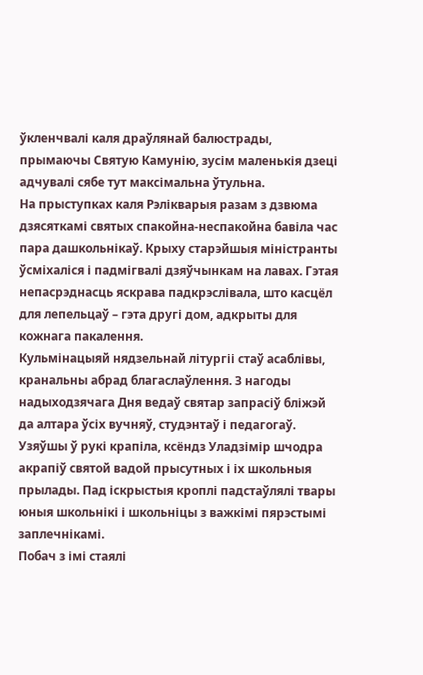ўкленчвалі каля драўлянай балюстрады, прымаючы Святую Камунію, зусім маленькія дзеці адчувалі сябе тут максімальна ўтульна.
На прыступках каля Рэлікварыя разам з дзвюма дзясяткамі святых спакойна-неспакойна бавіла час пара дашкольнікаў. Крыху старэйшыя міністранты ўсміхаліся і падмігвалі дзяўчынкам на лавах. Гэтая непасрэднасць яскрава падкрэслівала, што касцёл для лепельцаў – гэта другі дом, адкрыты для кожнага пакалення.
Кульмінацыяй нядзельнай літургіі стаў асаблівы, кранальны абрад благаслаўлення. З нагоды надыходзячага Дня ведаў святар запрасіў бліжэй да алтара ўсіх вучняў, студэнтаў і педагогаў. Узяўшы ў рукі крапіла, ксёндз Уладзімір шчодра акрапіў святой вадой прысутных і іх школьныя прылады. Пад іскрыстыя кроплі падстаўлялі твары юныя школьнікі і школьніцы з важкімі пярэстымі заплечнікамі.
Побач з імі стаялі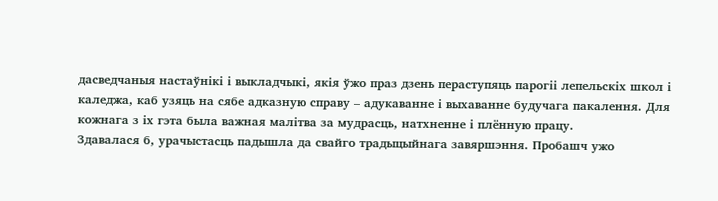дасведчаныя настаўнікі і выкладчыкі, якія ўжо праз дзень пераступяць парогіі лепельскіх школ і каледжа, каб узяць на сябе адказную справу – адукаванне і выхаванне будучага пакалення. Для кожнага з іх гэта была важная малітва за мудрасць, натхненне і плённую працу.
Здавалася б, урачыстасць падышла да свайго традыцыйнага завяршэння. Пробашч ужо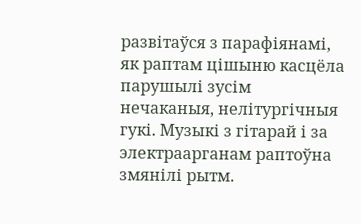развітаўся з парафіянамі, як раптам цішыню касцёла парушылі зусім нечаканыя, нелітургічныя гукі. Музыкі з гітарай і за электраарганам раптоўна змянілі рытм.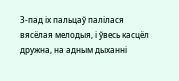З-пад іх пальцаў палілася вясёлая мелодыя, і ўвесь касцёл дружна, на адным дыханні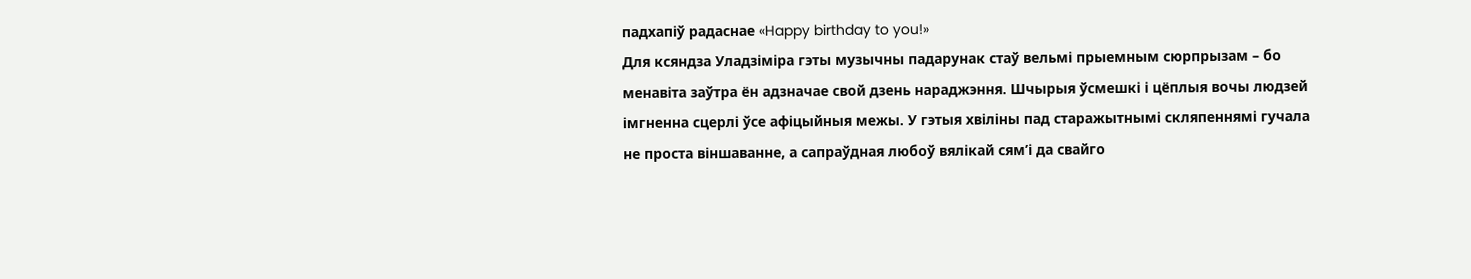падхапіў радаснае «Happy birthday to you!»
Для ксяндза Уладзіміра гэты музычны падарунак стаў вельмі прыемным сюрпрызам – бо менавіта заўтра ён адзначае свой дзень нараджэння. Шчырыя ўсмешкі і цёплыя вочы людзей імгненна сцерлі ўсе афіцыйныя межы. У гэтыя хвіліны пад старажытнымі скляпеннямі гучала не проста віншаванне, а сапраўдная любоў вялікай сям’і да свайго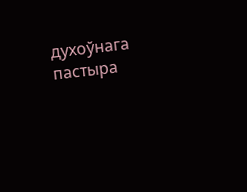духоўнага пастыра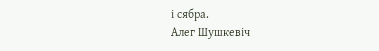і сябра.
Алег Шушкевіч